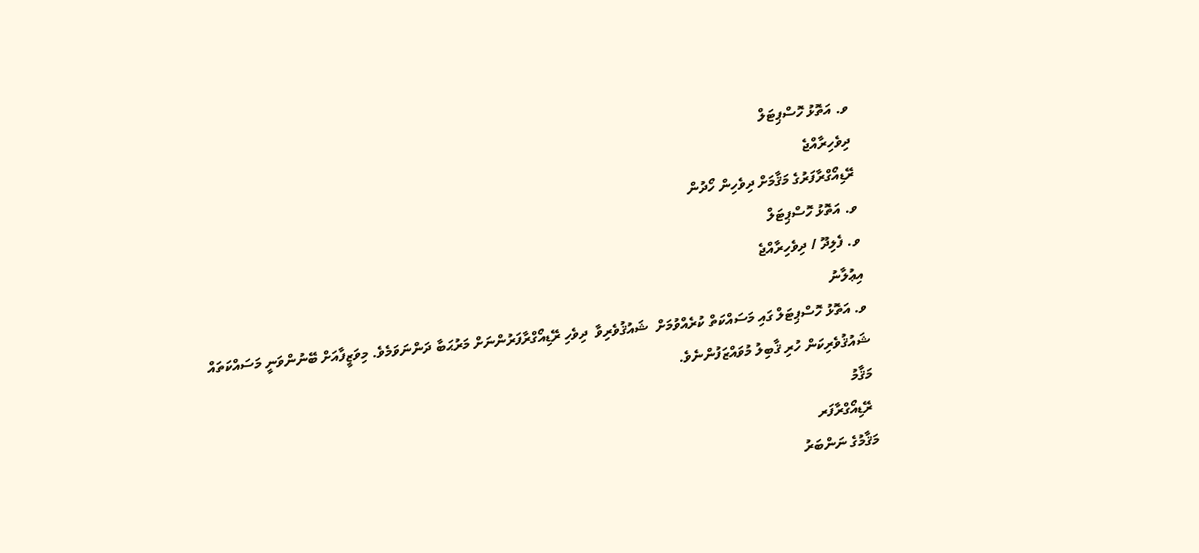ވ. އަތޮޅު ހޮސްޕިޓަލް
ދިވެހިރާއްޖެ
ރޭޑިއޯގްރާފަރުގެ މަޤާމަށް ދިވެހިން ހޯދުން
ވ. އަތޮޅު ހޮސްޕިޓަލް
ވ. ފެލިދޫ / ދިވެހިރާއްޖެ
އިޢުލާނު
ވ. އަތޮޅު ހޮސްޕިޓަލް ގައި މަސައްކަތް ކުރެއްވުމަށް  ޝައުޤުވެރިވާ  ދިވެހި ރޭޑިއޯގްރާފަރުންނަށް މަރުޙަބާ ދަންނަވަމެވެ. މިވަޒީފާއަށް ބޭނުންވަނީ މަސައްކަތައް ޝައުޤުވެރިކަން ހުރި ޤާބިލު މުވައްޒަފުންނެވެ.
މަޤާމު
 ރޭޑިއޯގްރާފަރ
މަޤާމުގެ ނަންބަރު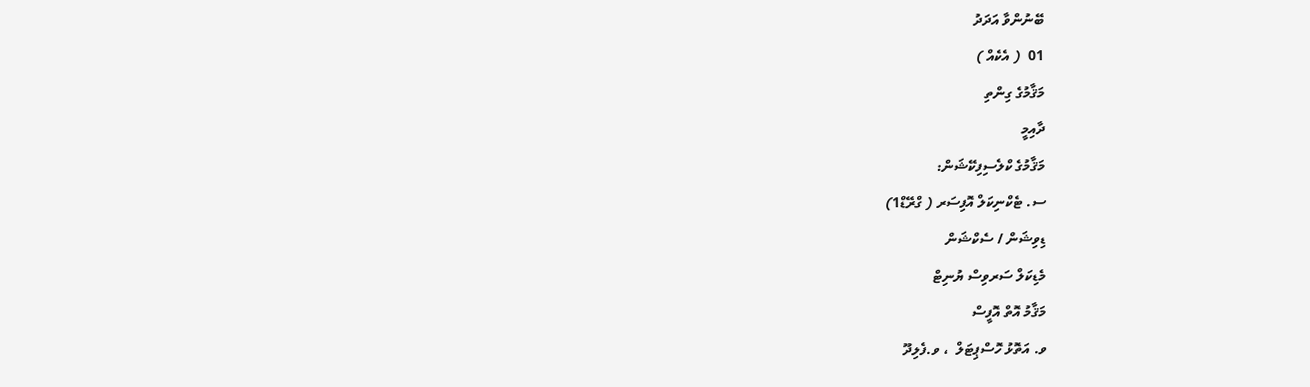ބޭނުންވާ އަދަދު
01  ( އެކެއް )
މަޤާމުގެ ގިންތި
ދާއިމީ
މަޤާމުގެ ކްލެސިފިކޭޝަން:
ސ. ޓެކްނިކަލް އޮފިސަރ ( ގްރޭޑް1)
ޑިވިޝަން / ސެކްޝަން
މެޑިކަލް ސަރވިސް ޔުނިޓް
މަޤާމު އޮތް އޮފީސް
ވ. އަތޮޅު ހޮސްޕިޓަލް  ، ވ.ފެލިދޫ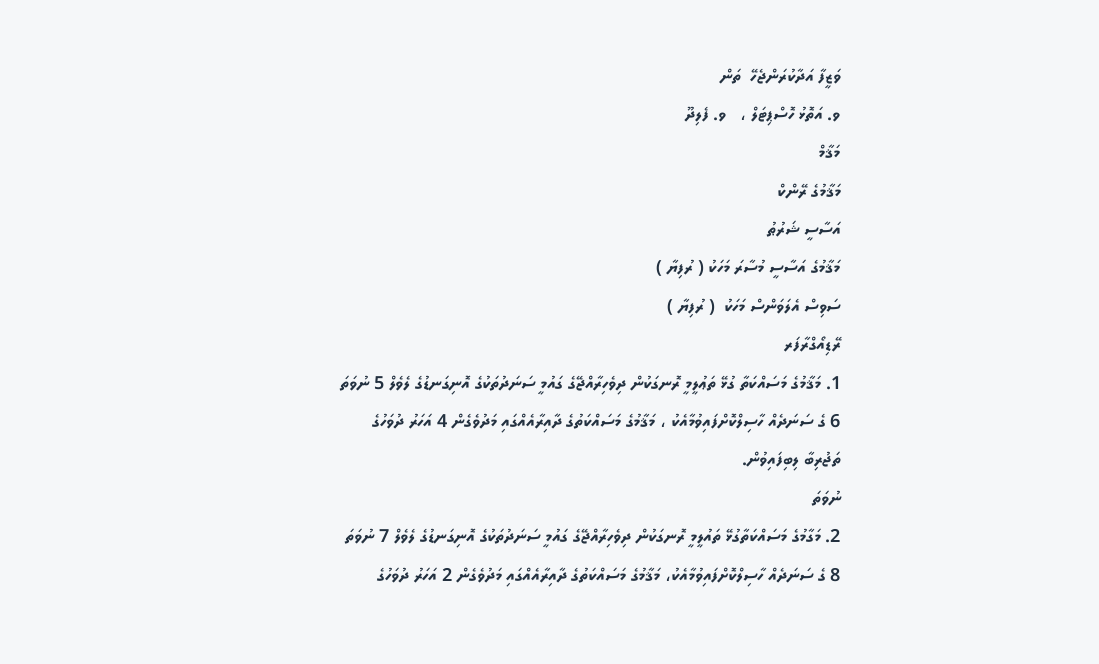ވަޒީފާ އަދާކުރަންޖެހޭ  ތަން
ވ. އަތޮޅު ހޮސްޕިޓަލް ،   ވ. ފެލިދޫ
މަޤާމް
މަޤާމުގެ ރޭންކް
އަސާސީ ޝަރުޠު
މަޤާމުގެ އަސާސީ މުސާރަ މަހަކު ( ރުފިޔާ )
ސަވިސް އެލަވަންސް މަހަކު  ( ރުފިޔާ )
ރޭޑިއޯގްރާފަރ
1. މަޤާމުގެ މަސައްކަތާ ގުޅޭ ތަޢުލީމީ ރޮނގަކުން ދިވެހިރާއްޖޭގެ ގައުމީ ސަނަދުތަކުގެ އޮނިގަނޑުގެ ލެވެލް 5 ނުވަތަ 6 ގެ ސަނަދެއް ހާސިލްކޮށްފައިވުމާއެކު ، މަޤާމުގެ މަސައްކަތުގެ ދާއިރާއެއްގައި މަދުވެގެން 4 އަހަރު ދުވަހުގެ ތަޖުރިބާ ލިބިފައިވުން.
ނުވަތަ
2. މަގާމުގެ މަސައްކަތާގުޅޭ ތައުލީމީ ރޮނގަކުން ދިވެހިރާއްޖޭގެ ގައުމީ ސަނަދުތަކުގެ އޮނިގަނޑުގެ ލެވެލް 7 ނުވަތަ 8 ގެ ސަނަދެއް ހާސިލްކޮށްފައިވުމާއެކު، މަޤާމުގެ މަސައްކަތުގެ ދާއިރާއެއްގައި މަދުވެގެން 2 އަހަރު ދުވަހުގެ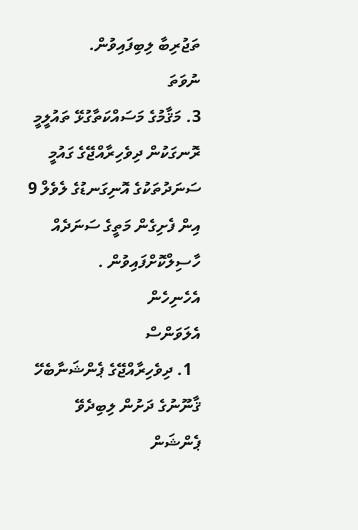ތަޖުރިބާ ލިބިފައިވުން.
ނުވަތަ
3. މަޤާމުގެ މަސައްކަތާގުޅޭ ތައުލީމީ ރޮނގަކުން ދިވެހިރާއްޖޭގެ ގައުމީ ސަނަދުތަކުގެ އޮނިގަނޑުގެ ލެވެލް 9 އިން ފެށިގެން މަތީގެ ސަނަދެއް ހާސިލްކޮށްފައިވުން .
އެހެނިހެން
އެލަވަންސް
  1. ދިވެހިރާއްޖޭގެ ޕެންޝަނާބެހޭ ޤާނޫނުގެ ދަށުން ލިބިދެވޭ ޕެންޝަން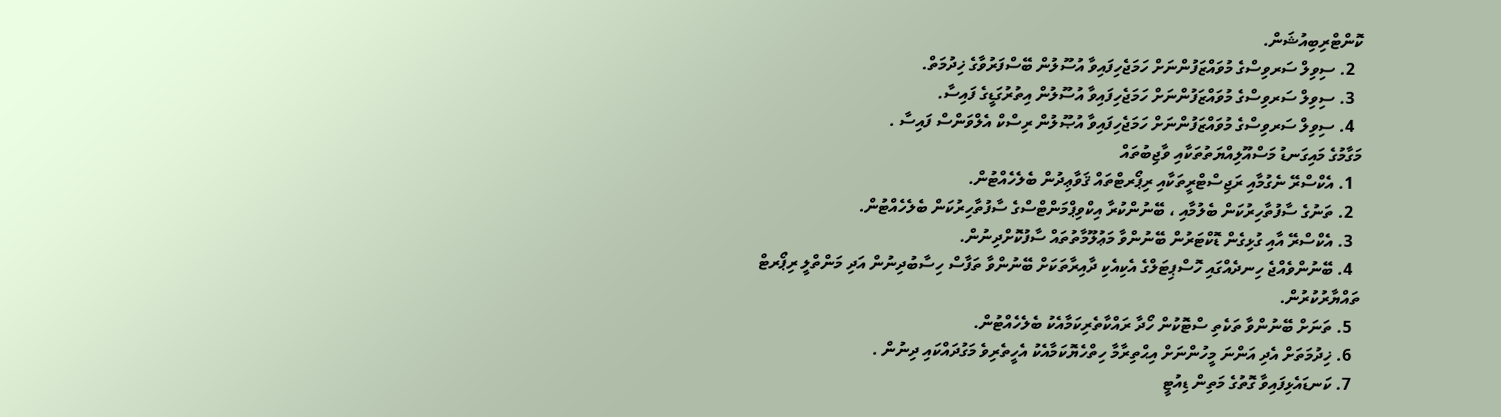ކޮންޓްރިބިއުޝަން.
  2. ސިވިލް ސަރވިސްގެ މުވައްޒަފުންނަށް ހަމަޖެހިފައިވާ އުސޫލުން ބޭސްފަރުވާގެ ޚިދުމަތް.
  3. ސިވިލް ސަރވިސްގެ މުވައްޒަފުންނަށް ހަމަޖެހިފައިވާ އުސޫލުން އިތުރުގަޑީގެ ފައިސާ.
  4. ސިވިލް ސަރވިސްގެ މުވައްޒަފުންނަށް ހަމަޖެހިފައިވާ އުޞޫލުން ރިސްކް އެލްވަންސް ފައިސާ .
މަގާމުގެ މައިގަނޑު މަސްއޫލިއްޔަތުތަކާއި ވާޖިބުތައް
  1. އެކްސްރޭ ނެގުމާއި ރަޖިސްޓްރީތަކާއި ރިޕޯރޓްތައް ޤަވާޢިދުން ބެލެހެއްޓުން.
  2. ތަނުގެ ސާފުތާހިރުކަން ބެލުމާއި ، ބޭނުންކުރާ އިކްވިޕްމަންޓްސްގެ ސާފުތާހިރުކަން ބެލެހެއްޓުން.
  3. އެކްސްރޭ އާއި ގުޅިގެން ޑޮކްޓަރުން ބޭނުންވާ މަޢުލޫމާތުތައް ސާފުކޮށްދިނުން.
  4. ބޭނުންވެއްޖެ ހިނދެއްގައި ހޮސްޕިޓަލްގެ އެކިއެކި ދާއިރާތަކަށް ބޭނުންވާ ތަފާސް ހިސާބުދިނުން އަދި މަންތްލީ ރިޕޯރޓް ތައްޔާރުކުރުން.
  5. ތަނަށް ބޭނުންވާ ތަކެތި ސްޓޮކުން ހޯދާ ރައްކާތެރިކަމާއެކު ބެލެހެއްޓުން.
  6. ޚިދުމަތަށް އެދި އަންނަ މީހުންނަށް އިޙްތިރާމާ ހިތްހެޔޮކަމާއެކު އެހީތެރިވެ މަގުދައްކައި ދިނުން .
  7. ކަނޑައެޅިފައިވާ ގޮތުގެ މަތިން ޑިއުޓީ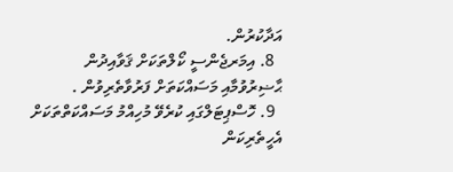އަދާކުރުން.
  8. އިމަރޖެންސީ ކޯލްތަކަށް ޤަވާއިދުން ޙާޟިރުވުމާއި މަސައްކަތަށް ފަރުވާތެރިވުން .
  9. ހޮސްޕިޓަލްގައި ކުރެވޭ މުހިއްމު މަސައްކަތްތަކަށް އެހީތެރިކަން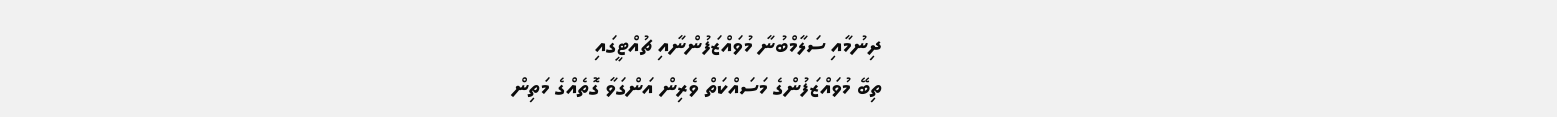ދިނުމާއި ސަލާމްބުނާ މުވައްޒަފުންނާއި ޗުއްޓީގައި
ތިބޭ މުވައްޒަފުންގެ މަސައްކަތް ވެރިން އަންގަވާ ގޮތެއްގެ މަތިން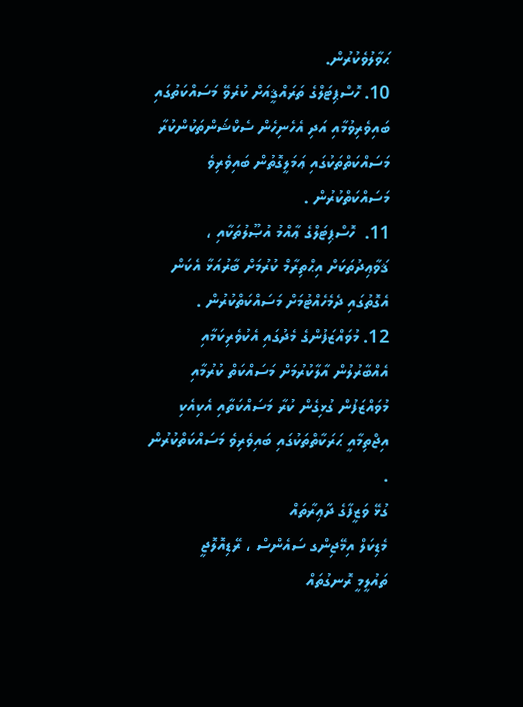ޙަވާލުވެކުރުން.
10. ހޮސްޕިޓަލްގެ ތަރައްޤީއަށް ކުރެވޭ މަސައްކަތުގައި ބައިވެރިވުމާއި އަދި އެހެނިހެން ސެކްޝަންތަކުންކުރާ މަސައްކަތްތަކުގައި ޢަމަލީގޮތުން ބައިވެރިވެ މަސައްކަތްކުރުން .
11.  ހޮސްޕިޓަލްގެ ޢާއްމު އުޞޫލުތަކާއި ، ޤަވާޢިދުތަކަށް އިޙްތިރާމް ކުރުމަށް ބާރުއަޅާ އެކަން އެގޮތުގައި ދެމެހެއްޓުމަށް މަސައްކަތްކުރުން .
12. މުވައްޒަފުންގެ މެދުގައި އެކުވެރިކަމާއި އެއްބާރުލުން އާލާކުރުމަށް މަސައްކަތް ކުރުމާއި މުވައްޒަފުން ގުޅިގެން ކުރާ މަސައްކަތާއި އެކިއެކި އިޖްތިމާއީ ޙަރަކާތްތަކުގައި ބައިވެރިވެ މަސައްކަތްކުރުން .
ގުޅޭ ވަޒީފާގެ ދާޢިރާތައް
މެޑިކަލް އިމޭޖިންގ ސައެންސް ، ރޭޑިއޮލޮޖީ
ތައުލީމީ ރޮނގުތައް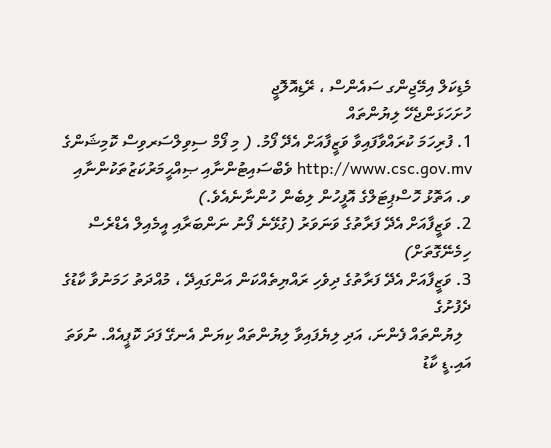މެޑިކަލް އިމޭޖިންގ ސައެންސް ، ރޭޑިއޮލޮޖީ
ހުށަހަޅަންޖެހޭ ލިޔުންތައް
1. ފުރިހަމަ ކުރައްވާފައިވާ ވަޒީފާއަށް އެދޭ ފޯމު. ( މި ފޯމް ސިވިލްސަރވިސް ކޮމިޝަންގެ http://www.csc.gov.mv ވެބްސައިޓުންނާއި ޞިއްޙީމަރުކަޒުތަކުންނާއި ވ. އަތޮޅު ހޮސްޕިޓަލްގެ އޮފީހުން ލިބެން ހުންނާނެއެވެ.)
2. ވަޒީފާއަށް އެދޭ ފަރާތުގެ ވަނަވަރު (ގުޅޭނެ ފޯނު ނަންބަރާއި އީމެއިލް އެޑްރެސް ހިމެނޭގޮތަށް)
3. ވަޒީފާއަށް އެދޭ ފަރާތުގެ ދިވެހި ރައްޔިތެއްކަން އަންގައިދޭ ، މުއްދަތު ހަމަނުވާ ކާޑުގެ ދެފުށުގެ
  ލިޔުންތައް ފެންނަ، އަދި ލިޔެފައިވާ ލިޔުންތައް ކިޔަން އެނގޭ ފަދަ ކޮޕީއެއް. ނުވަތަ އައި.ޑީ ކާޑު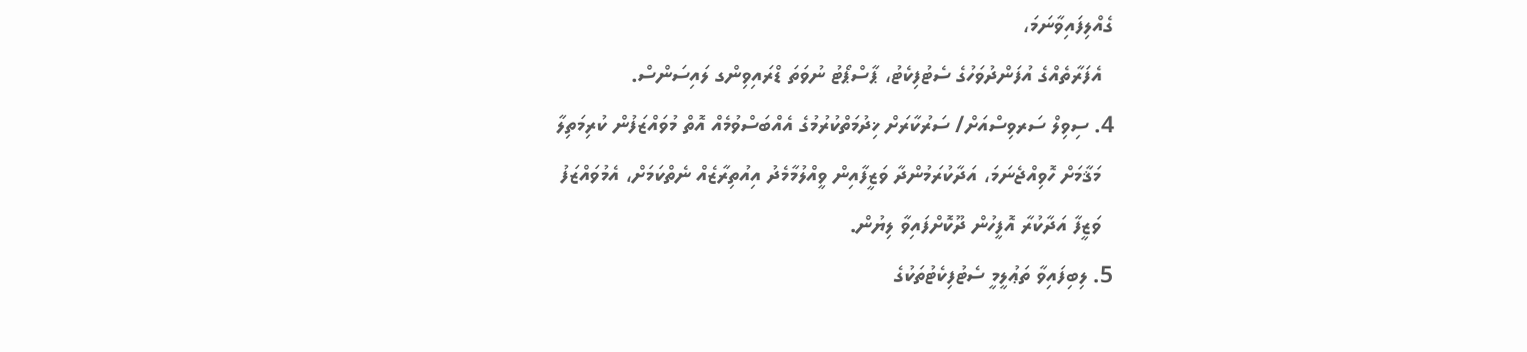ގެއްލިފައިވާނަމަ،
  އެފަރާތެއްގެ އުފަންދުވަހުގެ ސެޓުފިކެޓު، ޕާސްޕޯޓު ނުވަތަ ޑްރައިވިންގ ލައިސަންސް.
4. ސިވިލް ސަރވިސްއަށް/ ސަރުކާރަށް ޚިދުމަތްކުރުމުގެ އެއްބަސްވުމެއް އޮތް މުވައްޒަފުން ކުރިމަތިލާ
  މަޤާމަށް ހޮވިއްޖެނަމަ، އަދާކުރަމުންދާ ވަޒީފާއިން ވީއްލުމާމެދު އިއުތިރާޒެއް ނެތްކަމަށް، އެމުވައްޒަފު
  ވަޒީފާ އަދާކުރާ އޮފީހުން ދޫކޮށްފައިވާ ލިޔުން.
5. ލިބިފައިވާ ތަޢުލީމީ ސެޓުފިކެޓުތަކުގެ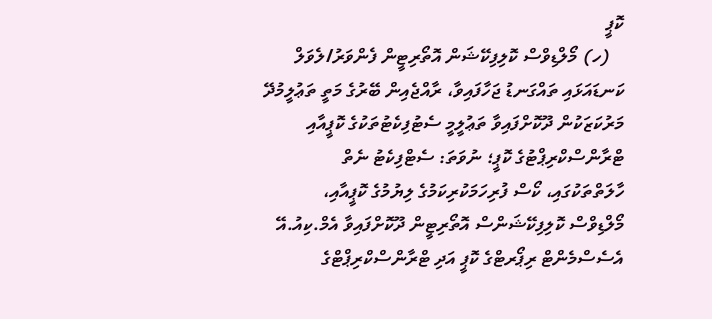ކޮޕީ
   (ހ) މޯލްޑިވްސް ކޮލިފިކޭޝަން އޮތޯރިޓީން ފެންވަރު/ލެވަލް ކަނޑައަޅައި ތައްގަނޑު ޖަހާފައިވާ، ރާއްޖެއިން ބޭރުގެ މަތީ ތަޢުލީމުދޭ މަރުކަޒަކުން ދޫކޮށްފައިވާ ތަޢުލީމީ ސެޓުފިކެޓުތަކުގެ ކޮޕީއާއި ޓްރާންސްކްރިޕްޓުގެ ކޮޕީ؛ ނުވަތަ: ސެޓްފިކެޓު ނެތް ހާލަތްތަކުގައި، ކޯސް ފުރިހަމަކުރިކަމުގެ ލިޔުމުގެ ކޮޕީއާއި، މޯލްޑިވްސް ކޮލިފިކޭޝަންސް އޮތޯރިޓީން ދޫކޮށްފައިވާ އެމް.ކިއު.އޭ އެސެސްމެންޓް ރިޕޯރޓްގެ ކޮޕީ އަދި ޓްރާންސްކްރިޕްޓްގެ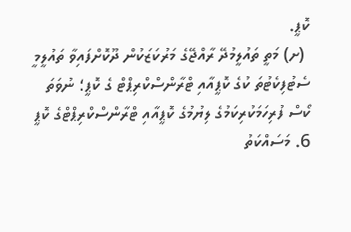ކޮޕީ.
 (ށ) މަތީ ތައުލީމުދޭ ރާއްޖޭގެ މަރުކަޒަކުން ދޫކޮށްފައިވާ ތައުލީމީ ސެޓުފިކެޓުތަ ކުގެ ކޮޕީއާއި ޓްރާންސްކްރިޕްޓް ގެ ކޮޕީ؛ ނުވަތަ ކޯސް ފުރިހަމަކުރިކަމުގެ ލިޔުމުގެ ކޮޕީއާއި ޓްރާންސްކްރިޕްޓްގެ ކޮޕީ
6. މަސައްކަތު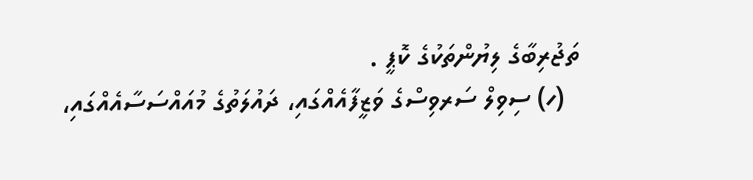ތަޖުރިބާގެ ލިޔުންތަކުގެ ކޮޕީ .
  (ހ) ސިވިލް ސަރވިސްގެ ވަޒީފާއެއްގައި، ދައުލަތުގެ މުއައްސަސާއެއްގައި،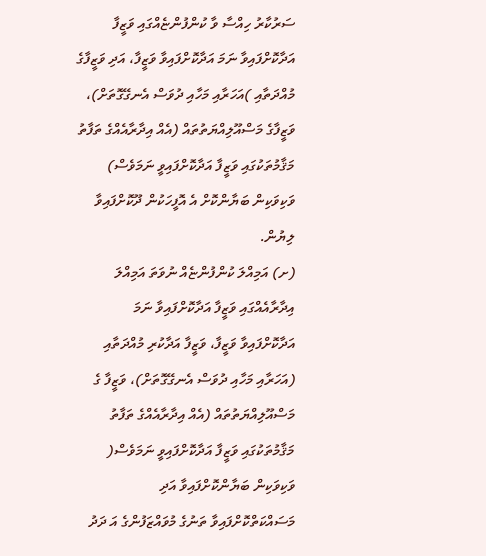ސަރުކާރު ހިއްސާ ވާ ކުންފުންޏެއްގައި ވަޒީފާ އަދާކޮށްފައިވާ ނަމަ އަދާކޮށްފައިވާ ވަޒީފާ، އަދި ވަޒީފާގެ މުއްދަތާއި )އަހަރާއި މަހާއި ދުވަސް އެނގޭގޮތަށް)، ވަޒީފާގެ މަސްއޫލިއްޔަތުތައް (އެއް އިދާރާއެއްގެ ތަފާތު މަޤާމުތަކުގައި ވަޒީފާ އަދާކޮށްފައިވީ ނަމަވެސް) ވަކިވަކިން ބަޔާންކޮށް އެ އޮފީހަކުން ދޫކޮށްފައިވާ ލިޔުން.
(ށ) އަމިއްލަ ކުންފުންޏެއް ނުވަތަ އަމިއްލަ އިދާރާއެއްގައި ވަޒީފާ އަދާކޮށްފައިވާ ނަމަ އަދާކޮށްފައިވާ ވަޒީފާ، ވަޒީފާ އަދާކުރި މުއްދަތާއި (އަހަރާއި މަހާއި ދުވަސް އެނގޭގޮތަށް)، ވަޒީފާ ގެ މަސްއޫލިއްޔަތުތައް (އެއް އިދާރާއެއްގެ ތަފާތު މަޤާމުތަކުގައި ވަޒީފާ އަދާކޮށްފައިވީ ނަމަވެސް( ވަކިވަކިން ބަޔާންކޮށްފައިވާ އަދި މަސައްކަތްކޮށްފައިވާ ތަނުގެ މުވައްޒަފުންގެ އަ ދަދު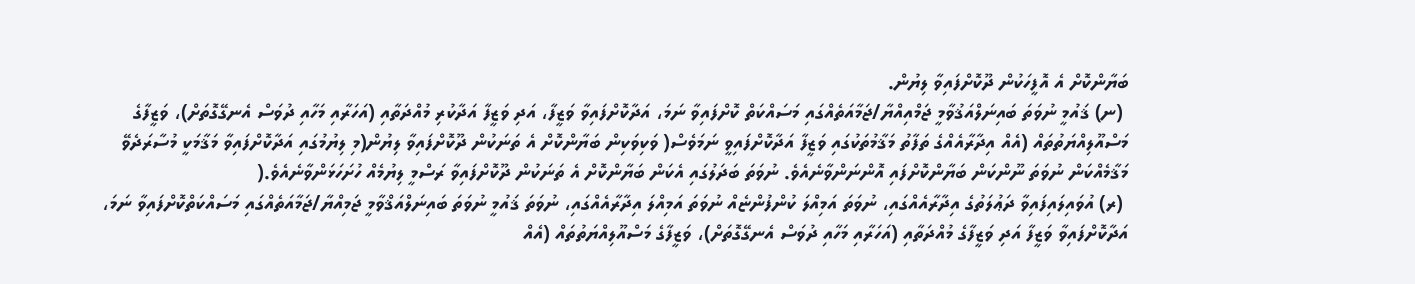ބަޔާންކޮށް އެ އޮފީހަކުން ދޫކޮށްފައިވާ ލިޔުން.
 (ނ) ޤައުމީ ނުވަތަ ބައިނަލްއަޤުވާމީ ޖަމްއިއްޔާ/ޖަމާއަތެއްގައި މަސައްކަތް ކޮށްފައިވާ ނަމަ، އަދާކޮށްފައިވާ ވަޒީފާ، އަދި ވަޒީފާ އަދާކުރި މުއްދަތާއި (އަހަރާއި މަހާއި ދުވަސް އެނގޭގޮތަށް)، ވަޒީފާގެ މަސްއޫލިއްޔަތުތައް (އެއް އިދާރާއެއްގެ ތަފާތު މަޤާމުތަކުގައި ވަޒީފާ އަދާކޮށްފައިވީ ނަމަވެސް( ވަކިވަކިން ބަޔާންކޮށް އެ ތަނަކުން ދޫކޮށްފައިވާ ލިޔުން(މި ލިޔުމުގައި އަދާކޮށްފައިވާ މަޤާމަކީ މުސާރަދެވޭ މަޤާމެއްކަން ނުވަތަ ނޫންކަން ބަޔާންކޮށްފައި އޮންނަންވާނެއެވެ. ނުވަތަ ބަދަލުގައި އެކަން ބަޔާންކޮށް އެ ތަނަކުން ދޫކޮށްފައިވާ ރަސްމީ ލިޔުމެއް ހުށަހަޅަންވާނެއެވެ.(
 (ރ) އުވައިލައިފައިވާ ދަޢުލަތުގެ އިދާރާއެއްގައި، ނުވަތަ އަމިއްލަ ކުންފުންޏެއް ނުވަތަ އަމިއްލަ އިދާރާއެއްގައި، ނުވަތަ ޤައުމީ ނުވަތަ ބައިނަލްއަޤްވާމީ ޖަމިއްޔާ/ޖަމާއަތެއްގައި މަސައްކަތްކޮށްފައިވާ ނަމަ، އަދާކޮށްފައިވާ ވަޒީފާ އަދި ވަޒީފާގެ މުއްދަތާއި (އަހަރާއި މަހާއި ދުވަސް އެނގޭގޮތަށް)، ވަޒީފާގެ މަސްއޫލިއްޔަތުތައް (އެއް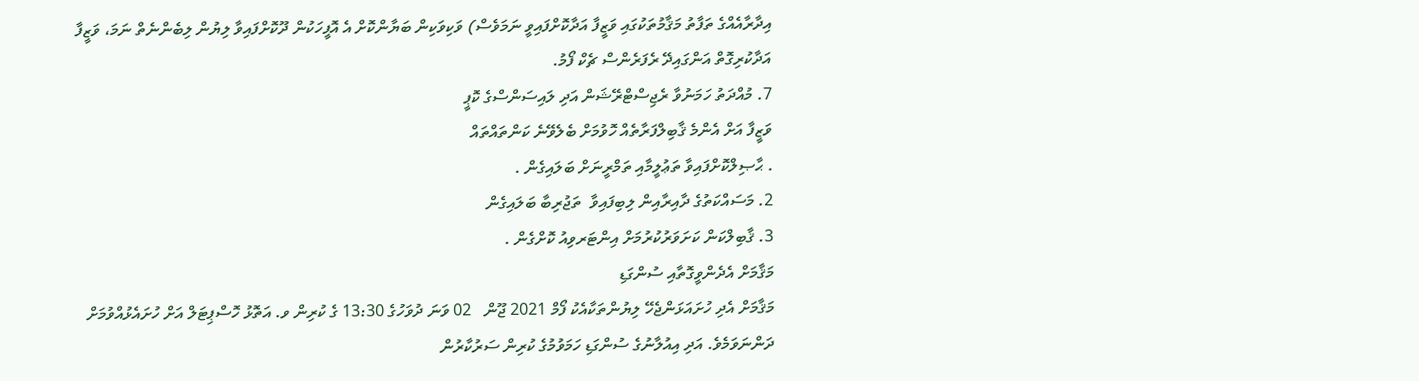އިދާރާއެއްގެ ތަފާތު މަޤާމުތަކުގައި ވަޒީފާ އަދާކޮށްފައިވީ ނަމަވެސް) ވަކިވަކިން ބަޔާންކޮށް އެ އޮފީހަކުން ދޫކޮށްފައިވާ ލިޔުން ލިބެންނެތް ނަމަ، ވަޒީފާ އަދާކުރިގޮތް އަންގައިދޭ ރެފަރެންސް ޗެކް ފޯމު.
7. މުއްދަތު ހަމަނުވާ ރެޖިސްޓްރޭޝަން އަދި ލައިސަންސްގެ ކޮޕީ
ވަޒީފާ އަށް އެންމެ ޤާބިލްފަރާތެއް ހޮވުމަށް ބެލެވޭނެ ކަންތައްތައް
. ޙާޞިލްކޮށްފައިވާ ތަޢުލީމާއި ތަމްރީނަށް ބަލައިގެން .
2. މަސައްކަތުގެ ދާއިރާއިން ލިބިފައިވާ  ތަޖުރިބާ ބަލައިގެން
3. ޤާބިލްކަން ކަށަވަރުކުރުމަށް އިންޓަރވިއު ކޮށްގެން .
މަޤާމަށް އެދެންވީގޮތާއި ސުންގަޑި
މަޤާމަށް އެދި ހުށައަޅަންޖެހޭ ލިޔުންތަކާއެކު ފޯމް 2021 ޖޫން   02 ވަނަ ދުވަހުގެ 13:30 ގެ ކުރިން ވ. އަތޮޅު ހޮސްޕިޓަލް އަށް ހުށައެޅުއްވުމަށް ދަންނަވަމެވެ. އަދި އިއުލާނުގެ ސުންގަޑި ހަމަވުމުގެ ކުރިން ސަރުކާރުން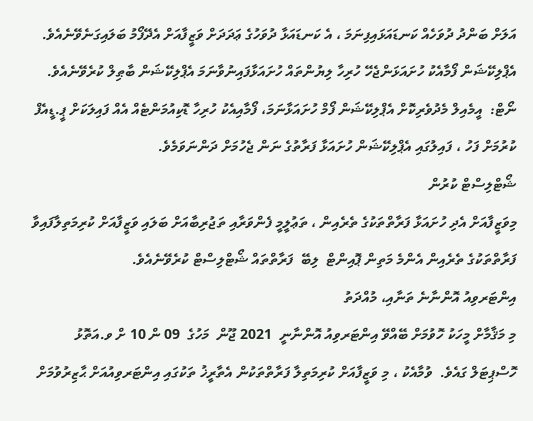އަލަށް ބަންދު ދުވަހެއް ކަނޑައަޅައިފިނަމަ ، އެ ކަނޑައަޅާ ދުވަހުގެ ޢަދަދަށް ވަޒީފާއަށް އެދޭފޯމު ބަލައިގަނެވޭނެއެވެ.
އެޕްލިކޭޝަން ފޯމާއެކު ހުށައަޅަންޖެހޭ ހުރިހާ ލިޔުންތައް ހުށައަޅާފައިނުވާނަމަ އެޕްލިކޭޝަން ބާޠިލް ކުރެވޭނެއެވެ.
ނޯޓް:  އީމެއިލް މެދުވެރިކޮށް އެޕްލިކޭޝަން ފޯމް ހުށައަޅާނަމަ، ފޯމާއިއެކު ހުރިހާ ޑޮކިއުމަންޓެއް އެއް ފައިލަކަށް ޕީ.ޑީއެފް ކުރުމަށް ފަހު ، ފައިލުގައި އެޕްލިކޭޝަން ހުށައަޅާ ފަރާތުގެ ނަން ޖެހުމަށް ދަންނަވަމެވެ.
ޝޯޓްލިސްޓް ކުރުން
މިވަޒީފާއަށް އެދި ހުށައަޅާ ފަރާތްތަކުގެ ތެރެއިން ، ތަޢުލީމީ ފެންވަރާއި ތަޖުރިބާއަށް ބަލައި ވަޒީފާއަށް ކުރިމަތިލާފައިވާ ފަރާތްތަކުގެ ތެރެއިން އެންމެ މަތިން ޕޮއިންޓް  ލިބޭ  ފަރާތްތައް ޝޯޓްލިސްޓް ކުރެވޭނެއެވެ.
އިންޓަރވިއު އޮންނާނެ ތަނާއި، މުއްދަތު
މި މަޤާމާށް މީހަކު ހޮވުމަށް ބޭއްވޭ އިންޓަރވިއު އޮންނާނީ  2021 ޖޫން  މަހުގެ  09 ން 10 ށް ވ.އަތޮޅު ހޮސްޕިޓަލް ގައެވެ.  ވުމާއެކު ، މި ވަޒީފާއަށް ކުރިމަތިލާ ފަރާތްތަކުން އެތާރީޚު ތަކުގައި އިންޓަރވިއުއަށް ޙާޒިރުވުމަށް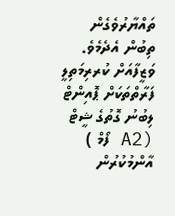ތައްޔާރުވެގެން ތިބުން އެދެމެވެ.
ވަޒީފާއަށް ކުރރިމަތިލީ ފަރާތްތަކަށް ޕޮއިންޓް ލިބުނު ގޮތުގެ ޝީޓް (A2 ފޯމް ) އާންމުކުރުން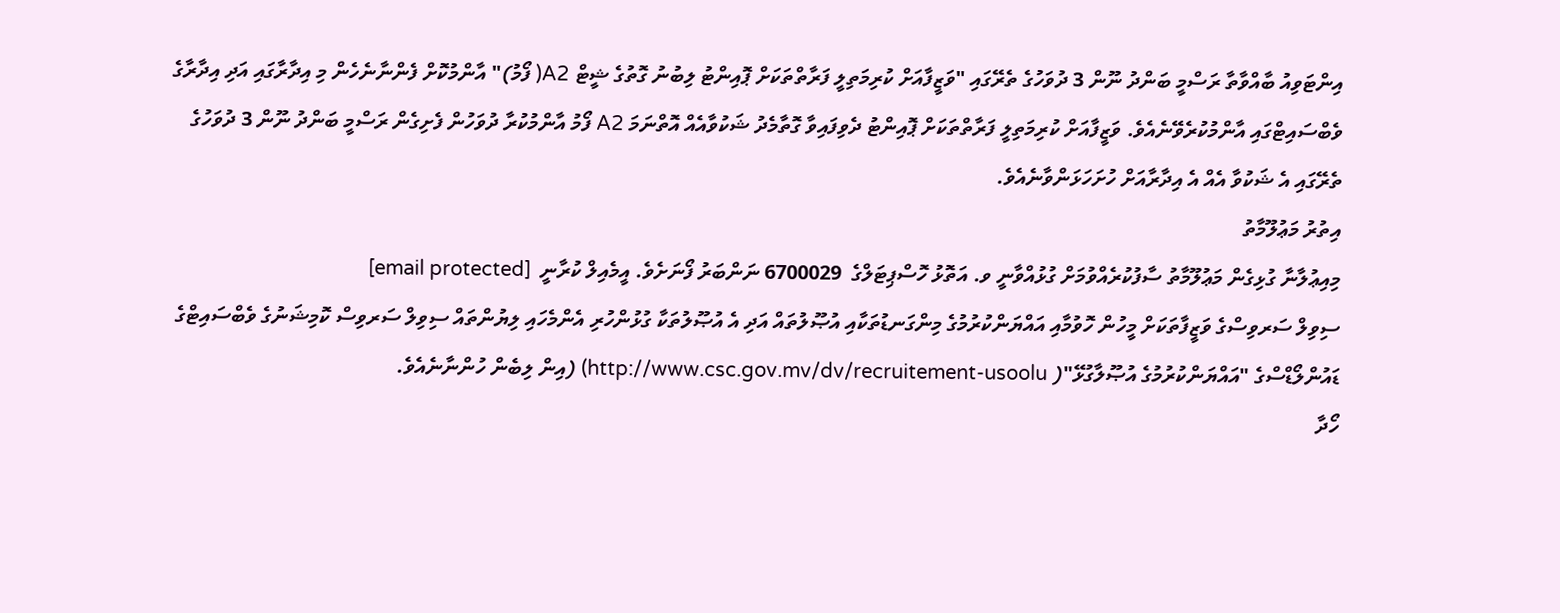އިންޓަވިއު ބާއްވާތާ ރަސްމީ ބަންދު ނޫން 3 ދުވަހުގެ ތެރޭގައި "ވަޒީފާއަށް ކުރިމަތިލީ ފަރާތްތަކަށް ޕޮއިންޓު ލިބުނު ގޮތުގެ ޝީޓް A2( ފޯމު)" އާންމުކޮށް ފެންނާނެހެން މި އިދާރާގައި އަދި އިދާރާގެ ވެބްސައިޓްގައި އާންމުކުރެވޭނެއެވެ. ވަޒީފާއަށް ކުރިމަތިލީ ފަރާތްތަކަށް ޕޮއިންޓު ދެވިފައިވާ ގޮތާމެދު ޝަކުވާއެއް އޮތްނަމަ A2 ފޯމު އާންމުކުރާ ދުވަހުން ފެށިގެން ރަސްމީ ބަންދު ނޫން 3 ދުވަހުގެ ތެރޭގައި އެ ޝަކުވާ އެއް އެ އިދާރާއަށް ހުށަހަޅަންވާނެއެވެ.
އިތުރު މަޢުލޫމާތު
މިއިޢުލާނާ ގުޅިގެން މަޢުލޫމާތު ސާފުކުރެއްވުމަށް ގުޅުއްވާނީ ވ. އަތޮޅު ހޮސްޕިޓަލްގެ  6700029 ނަންބަރު ފޯނަށެވެ. އީމެއިލް ކުރާނީ  [email protected]
ސިވިލް ސަރވިސްގެ ވަޒީފާތަކަށް މީހުން ހޮވުމާއި އައްޔަންކުރުމުގެ މިންގަނޑުތަކާއި އުޞޫލުތައް އަދި އެ އުޞޫލުތަކާ ގުޅުންހުރި އެންމެހައި ލިޔުންތައް ސިވިލް ސަރވިސް ކޮމިޝަނުގެ ވެބްސައިޓްގެ ޑައުންލޯޑްސްގެ "އައްޔަންކުރުމުގެ އުޞޫލާގުޅޭ"( http://www.csc.gov.mv/dv/recruitement-usoolu) (އިން ލިބެން ހުންނާނެއެވެ.
ހޯދާ